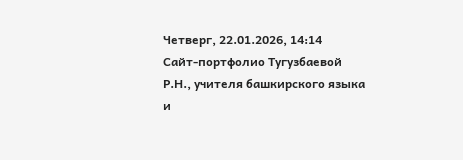Четверг, 22.01.2026, 14:14
Сайт-портфолио Тугузбаевой Р.Н., учителя башкирского языка и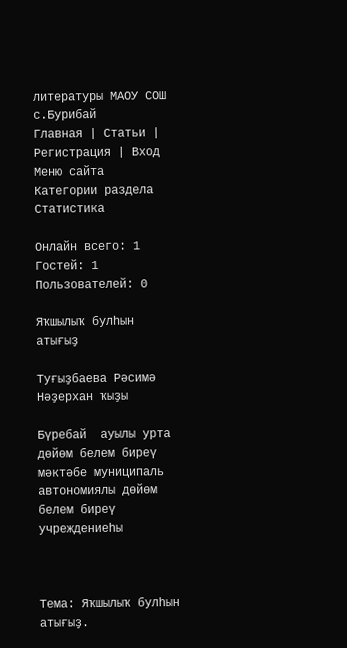литературы МАОУ СОШ с.Бурибай
Главная | Статьи | Регистрация | Вход
Меню сайта
Категории раздела
Статистика

Онлайн всего: 1
Гостей: 1
Пользователей: 0

Яҡшылыҡ булһын атығыҙ

Туғыҙбаева Рәсимә Нәҙерхан ҡыҙы

Бүребай  ауылы урта дөйөм белем биреү мәктәбе муниципаль автономиялы дөйөм белем биреү учреждениеһы



Тема: Яҡшылыҡ булһын атығыҙ.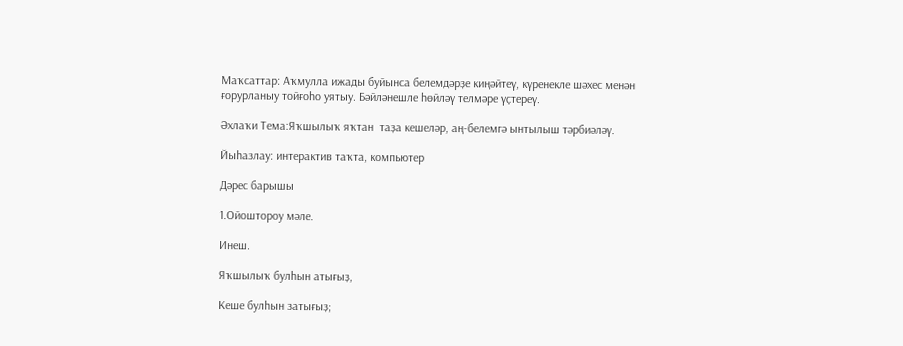Маҡсаттар: Аҡмулла ижады буйынса белемдәрҙе киңәйтеү, күренекле шәхес менән ғорурланыу тойғоһо уятыу. Бәйләнешле һөйләү телмәре үҫтереү.

Әхлаҡи Тема:Яҡшылыҡ яҡтан  таҙа кешеләр, аң-белемгә ынтылыш тәрбиәләү.

Йыһазлау: интерактив таҡта, компьютер

Дәрес барышы

1.Ойоштороу мәле.

Инеш.

Яҡшылыҡ булһын атығыҙ,

Кеше булһын затығыҙ;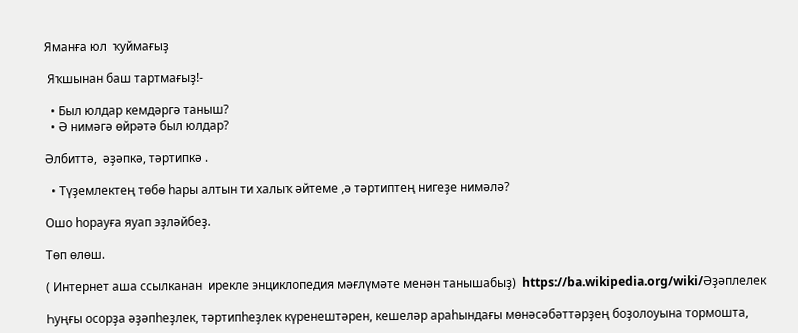Яманға юл  ҡуймағыҙ

 Яҡшынан баш тартмағыҙ!-

  • Был юлдар кемдәргә таныш?
  • Ә нимәгә өйрәтә был юлдар?

Әлбиттә,  әҙәпкә, тәртипкә .

  • Түҙемлектең төбө һары алтын ти халыҡ әйтеме ,ә тәртиптең нигеҙе нимәлә?

Ошо һорауға яуап эҙләйбеҙ.

Төп өлөш.

( Интернет аша ссылканан  ирекле энциклопедия мәғлүмәте менән танышабыҙ)  https://ba.wikipedia.org/wiki/Әҙәплелек

Һуңғы осорҙа әҙәпһеҙлек, тәртипһеҙлек күренештәрен, кешеләр араһындағы мөнәсәбәттәрҙең боҙолоуына тормошта,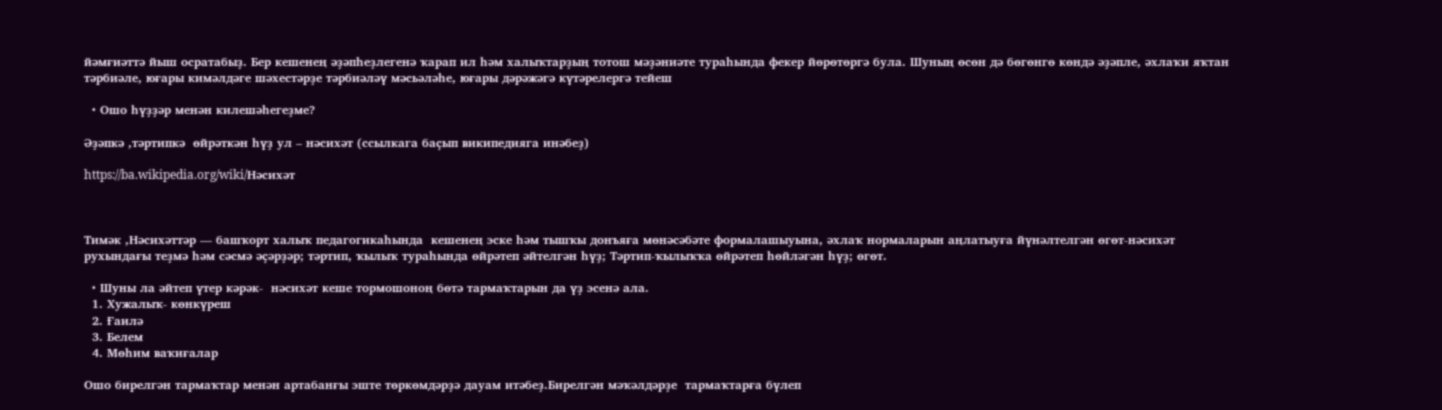йәмғиәттә йыш осратабыҙ. Бер кешенең әҙәпһеҙлегенә ҡарап ил һәм халыҡтарҙың тотош мәҙәниәте тураһында фекер йөрөтөргә була. Шуның өсөн дә бөгөнгө көндә әҙәпле, әхлаҡи яҡтан тәрбиәле, юғары кимәлдәге шәхестәрҙе тәрбиәләү мәсьәләһе, юғары дәрәжәгә күтәрелергә тейеш

  • Ошо һүҙҙәр менән килешәһегеҙме?

Әҙәпкә ,тәртипкә  өйрәткән һүҙ ул – нәсихәт (ссылкага баҫып википедияга инәбеҙ)

https://ba.wikipedia.org/wiki/Нәсихәт



Тимәк ,Нәсихәттәр — башҡорт халыҡ педагогикаһында  кешенең эске һәм тышҡы донъяға мөнәсәбәте формалашыуына, әхлаҡ нормаларын аңлатыуға йүнәлтелгән өгөт‑нәсихәт рухындағы теҙмә һәм сәсмә әҫәрҙәр; тәртип, ҡылыҡ тураһында өйрәтеп әйтелгән һүҙ; Тәртип-ҡылыҡҡа өйрәтеп һөйләгән һүҙ; өгөт.

  • Шуны ла әйтеп үтер кәрәк-  нәсихәт кеше тормошоноң бөтә тармаҡтарын да үҙ эсенә ала.
  1. Хужалыҡ- көнкүреш
  2. Ғаилә
  3. Белем
  4. Мөһим ваҡиғалар

Ошо бирелгән тармаҡтар менән артабанғы эште төркөмдәрҙә дауам итәбеҙ.Бирелгән мәҡәлдәрҙе  тармаҡтарға бүлеп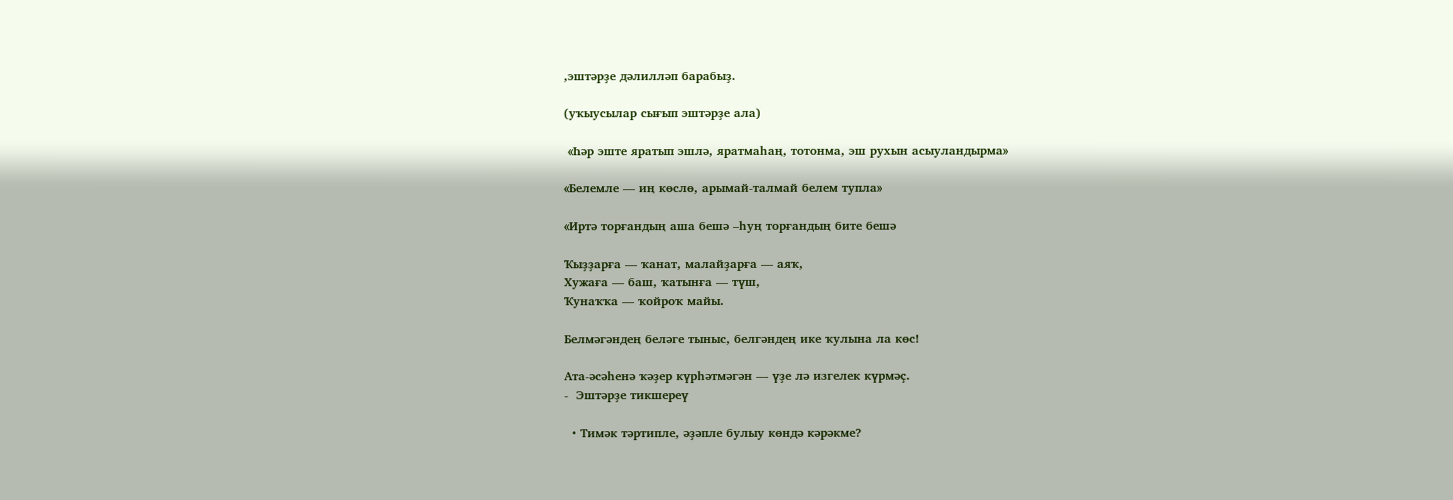,эштәрҙе дәлилләп барабыҙ.

(уҡыусылар сығып эштәрҙе ала)

 «Һәр эште яратып эшлә, яратмаһаң, тотонма, эш рухын асыуландырма»

«Белемле — иң көслө, арымай-талмай белем тупла»

«Иртә торғандың аша бешә –һуң торғандың бите бешә

Ҡыҙҙарға — ҡанат, малайҙарға — аяҡ,
Хужаға — баш, ҡатынға — түш,
Ҡунаҡҡа — ҡойроҡ майы.

Белмәгәндең беләге тыныс, белгәндең ике ҡулына ла көс!

Ата-əсəһенə ҡəҙер күрһəтмəгəн — үҙе лə изгелек күрмəҫ.
-  Эштәрҙе тикшереү

  • Тимәк тәртипле, әҙәпле булыу көндә кәрәкме?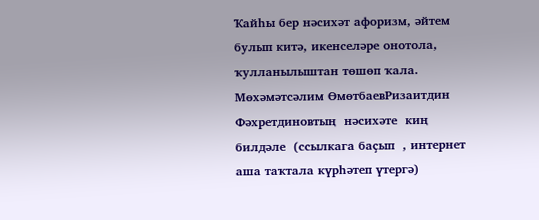Ҡайһы бер нәсихәт афоризм, әйтем булып китә, икенселәре онотола, ҡулланылыштан төшөп ҡала. Мөхәмәтсәлим ӨмөтбаевРизаитдин Фәхретдиновтың  нәсихәте  киң  билдәле  (ссылкага баҫып  , интернет аша таҡтала күрһәтеп үтергә)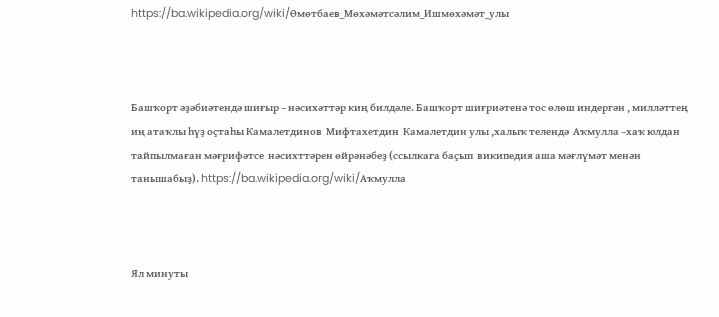https://ba.wikipedia.org/wiki/Өмөтбаев_Мөхәмәтсәлим_Ишмөхәмәт_улы



Башҡорт әҙәбиәтендә шиғыр – нәсихәттәр киң билдәле. Башҡорт шиғриәтенә тос өлөш индергән , милләттең  иң атаҡлы һүҙ оҫтаһы Камалетдинов  Мифтахетдин  Камалетдин улы ,халыҡ телендә  Аҡмулла –хаҡ юлдан тайпылмаған мәғрифәтсе  нәсихттәрен өйрәнәбеҙ (ссылкага баҫып  википедия аша мәғлүмәт менән танышабыҙ). https://ba.wikipedia.org/wiki/Аҡмулла



Ял минуты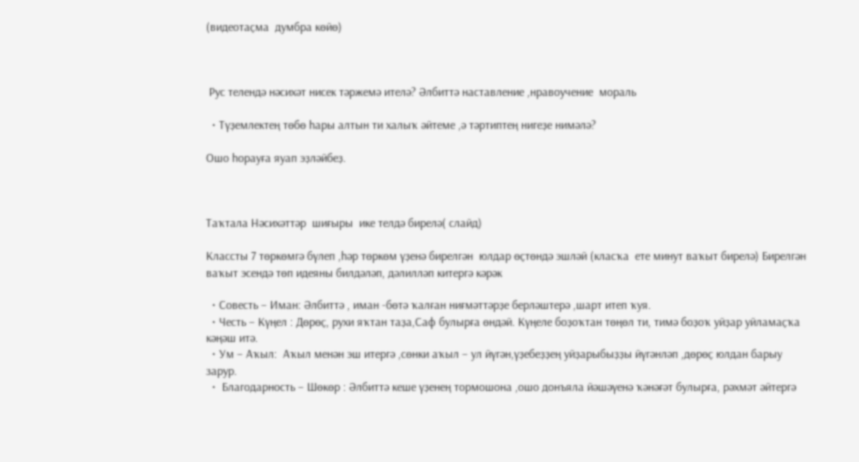(видеотаҫма  думбра көйө)



 Рус телендә нәсихәт нисек тәржемә ителә? Әлбиттә наставление ,нравоучение  мораль

  • Түҙемлектең төбө һары алтын ти халыҡ әйтеме ,ә тәртиптең нигеҙе нимәлә?

Ошо һорауға яуап эҙләйбеҙ.



Таҡтала Нәсихәттәр  шиғыры  ике телдә бирелә( слайд)

Классты 7 төркөмгә бүлеп ,һәр төркөм үҙенә бирелгән  юлдар өҫтөндә эшләй (класҡа  ете минут ваҡыт бирелә) Бирелгән ваҡыт эсендә төп идеяны билдәләп, дәлилләп китергә кәрәк

  • Совесть – Иман: Әлбиттә , иман -бөтә ҡалған ниғмәттәрҙе берләштерә ,шарт итеп ҡуя.
  • Честь – Күңел : Дөрөҫ, рухи яҡтан таҙа,Саф булырға өндәй. Күңеле боҙоҡтан төңөл ти, тимә боҙоҡ уйҙар уйламаҫҡа кәңәш итә.
  • Ум – Аҡыл:  Аҡыл менән эш итергә ,сөнки аҡыл – ул йүгән,үҙебеҙҙең уйҙарыбыҙҙы йүгәнләп ,дөрөҫ юлдан барыу зарур.
  •  Благодарность – Шөкөр : Әлбиттә кеше үҙенең тормошона ,ошо донъяла йәшәүенә ҡәнәғәт булырға, рәхмәт әйтергә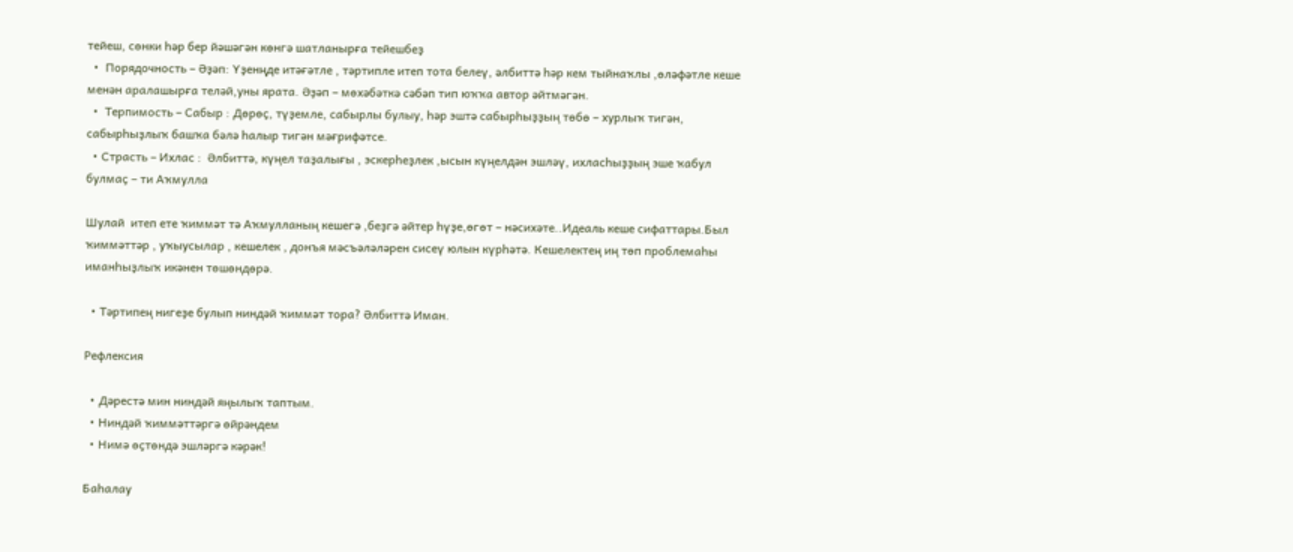тейеш, сөнки һәр бер йәшәгән көнгә шатланырға тейешбеҙ
  •  Порядочность – Әҙәп: Үҙенңде итәғәтле , тәртипле итеп тота белеү, әлбиттә һәр кем тыйнаҡлы ,өләфәтле кеше менән аралашырға теләй,уны ярата. Әҙәп – мөхәбәткә сәбәп тип юҡҡа автор әйтмәгән.
  •  Терпимость – Сабыр : Дөрөҫ, түҙемле, сабырлы булыу, һәр эштә сабырһыҙҙың төбө – хурлыҡ тигән, сабырһыҙлыҡ башҡа бәлә һалыр тигән мәғрифәтсе.
  • Страсть – Ихлас :  Әлбиттә, күңел таҙалығы , эскерһеҙлек ,ысын күңелдән эшләү, ихласһыҙҙың эше ҡабул булмаҫ – ти Аҡмулла

Шулай  итеп ете ҡиммәт тә Аҡмулланың кешегә ,беҙгә әйтер һүҙе,өгөт – нәсихәте..Идеаль кеше сифаттары.Был ҡиммәттәр , уҡыусылар , кешелек , донъя мәсъәләләрен сисеү юлын күрһәтә. Кешелектең иң төп проблемаһы иманһыҙлыҡ икәнен төшөндөрә.

  • Тәртипең нигеҙе булып ниндәй ҡиммәт тора? Әлбиттә Иман.

Рефлексия

  • Дәрестә мин ниндәй яңылыҡ таптым.
  • Ниндәй ҡиммәттәргә өйрәндем
  • Нимә өҫтөндә эшләргә кәрәк!

Баһалау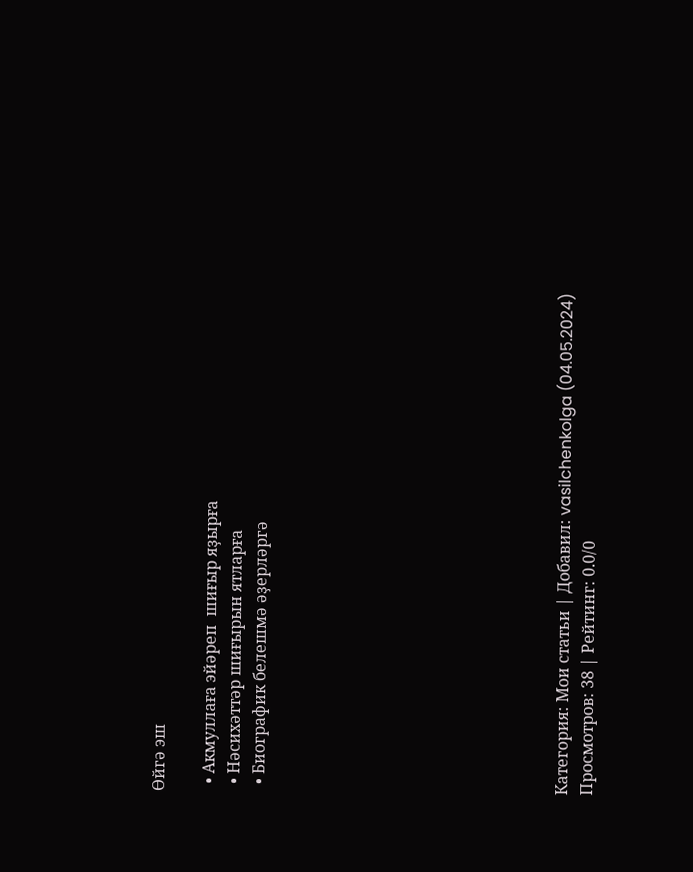Өйгә эш

  • Акмуллаға эйәреп  шиғыр яҙырға
  • Нәсихәттәр шиғырын ятларға
  • Биографик белешмә әҙерләргә











Категория: Мои статьи | Добавил: vasilchenkolga (04.05.2024)
Просмотров: 38 | Рейтинг: 0.0/0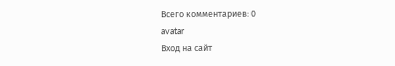Всего комментариев: 0
avatar
Вход на сайт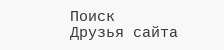Поиск
Друзья сайта